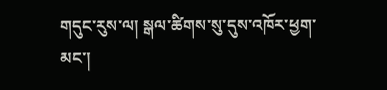གདུང་རུས་ལ། སྒལ་ཚིགས་སུ་དུས་འཁོར་ཕྱག་མང་།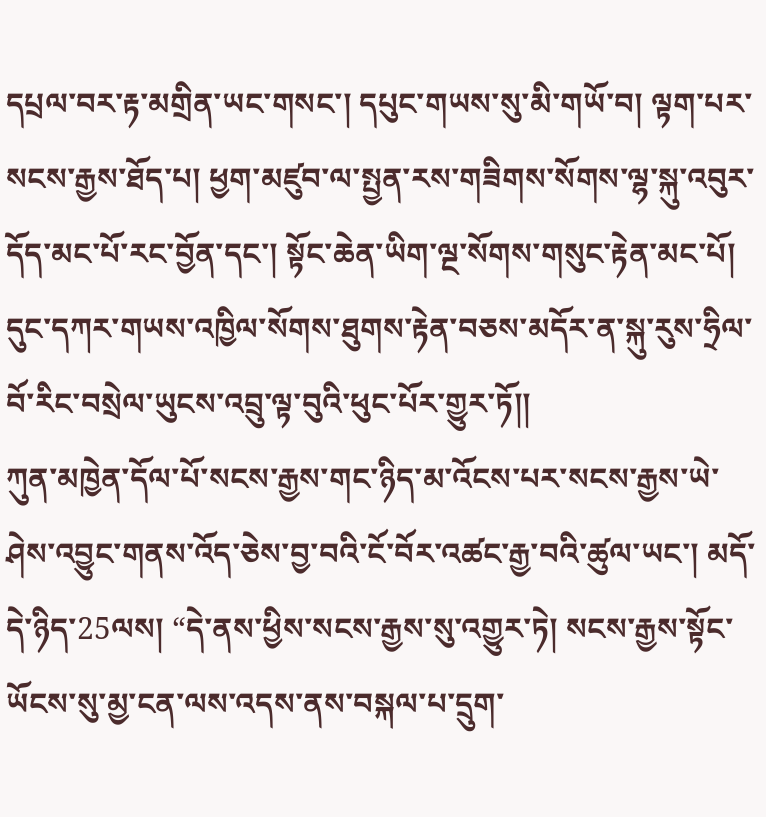དཔྲལ་བར་རྟ་མགྲིན་ཡང་གསང་། དཔུང་གཡས་སུ་མི་གཡོ་བ། ལྟག་པར་སངས་རྒྱས་ཐོད་པ། ཕྱག་མཛུབ་ལ་སྤྱན་རས་གཟིགས་སོགས་ལྷ་སྐུ་འབུར་དོད་མང་པོ་རང་བྱོན་དང་། སྟོང་ཆེན་ཡིག་ལྔ་སོགས་གསུང་རྟེན་མང་པོ། དུང་དཀར་གཡས་འཁྱིལ་སོགས་ཐུགས་རྟེན་བཅས་མདོར་ན་སྐུ་རུས་ཧྲིལ་བོ་རིང་བསྲེལ་ཡུངས་འབྲུ་ལྟ་བུའི་ཕུང་པོར་གྱུར་ཏོ།།
ཀུན་མཁྱེན་དོལ་པོ་སངས་རྒྱས་གང་ཉིད་མ་འོངས་པར་སངས་རྒྱས་ཡེ་ཤེས་འབྱུང་གནས་འོད་ཅེས་བྱ་བའི་ངོ་བོར་འཚང་རྒྱ་བའི་ཚུལ་ཡང་། མདོ་དེ་ཉིད་25ལས། “དེ་ནས་ཕྱིས་སངས་རྒྱས་སུ་འགྱུར་ཏེ། སངས་རྒྱས་སྟོང་ཡོངས་སུ་མྱ་ངན་ལས་འདས་ནས་བསྐལ་པ་དྲུག་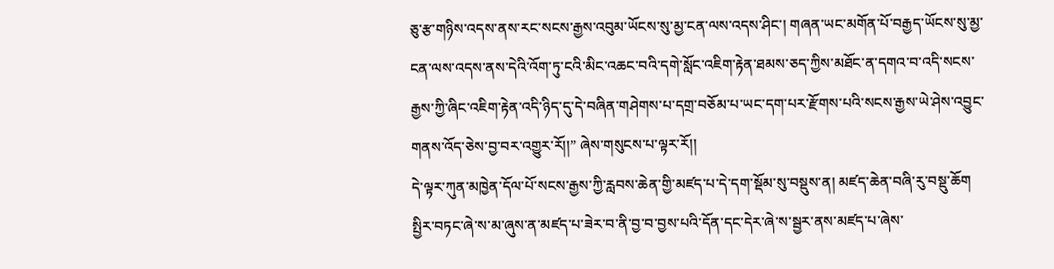ཅུ་རྩ་གཉིས་འདས་ནས་རང་སངས་རྒྱས་འབུམ་ཡོངས་སུ་མྱ་ངན་ལས་འདས་ཤིང་། གཞན་ཡང་མགོན་པོ་བརྒྱད་ཡོངས་སུ་མྱ་ངན་ལས་འདས་ནས་དེའི་འོག་ཏུ་ངའི་མིང་འཆང་བའི་དགེ་སློང་འཇིག་རྟེན་ཐམས་ཅད་ཀྱིས་མཐོང་ན་དགའ་བ་འདི་སངས་རྒྱས་ཀྱི་ཞིང་འཇིག་རྟེན་འདི་ཉིད་དུ་དེ་བཞིན་གཤེགས་པ་དགྲ་བཅོམ་པ་ཡང་དག་པར་རྫོགས་པའི་སངས་རྒྱས་ཡེ་ཤེས་འབྱུང་གནས་འོད་ཅེས་བྱ་བར་འགྱུར་རོ།།” ཞེས་གསུངས་པ་ལྟར་རོ།།
དེ་ལྟར་ཀུན་མཁྱེན་དོལ་པོ་སངས་རྒྱས་ཀྱི་རླབས་ཆེན་གྱི་མཛད་པ་དེ་དག་སྡོམ་སུ་བསྡུས་ན། མཛད་ཆེན་བཞི་རུ་བསྡུ་ཆོག  སྤྱིར་བཏང་ཞེ་ས་མ་ཞུས་ན་མཛད་པ་ཟེར་བ་ནི་བྱ་བ་བྱས་པའི་དོན་དང་དེར་ཞེ་ས་སྦྱར་ནས་མཛད་པ་ཞེས་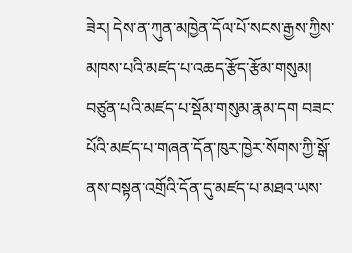ཟེར། དེས་ན་ཀུན་མཁྱེན་དོལ་པོ་སངས་རྒྱས་ཀྱིས་མཁས་པའི་མཛད་པ་འཆད་རྩོད་རྩོམ་གསུམ། བཙུན་པའི་མཛད་པ་སྡོམ་གསུམ་རྣམ་དག བཟང་པོའི་མཛད་པ་གཞན་དོན་ཁུར་ཁྱེར་སོགས་ཀྱི་སྒོ་ནས་བསྟན་འགྲོའི་དོན་དུ་མཛད་པ་མཐའ་ཡས་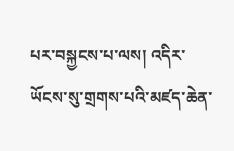པར་བསྐྱངས་པ་ལས། འདིར་ཡོངས་སུ་གྲགས་པའི་མཛད་ཆེན་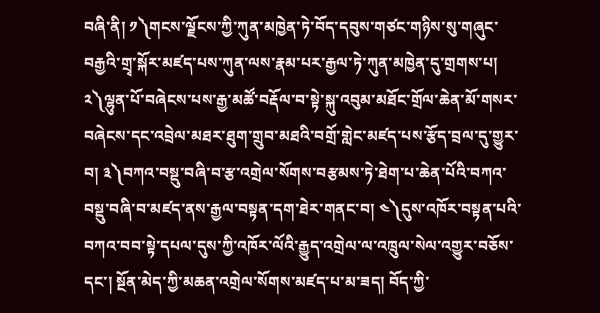བཞི་ནི། ༡༽གངས་ལྗོངས་ཀྱི་ཀུན་མཁྱེན་ཏེ་བོད་དབུས་གཙང་གཉིས་སུ་གཞུང་བརྒྱའི་གྲྭ་སྐོར་མཛད་པས་ཀུན་ལས་རྣམ་པར་རྒྱལ་ཏེ་ཀུན་མཁྱེན་དུ་གྲགས་པ། ༢༽ལྷུན་པོ་བཞེངས་པས་རྒྱ་མཚོ་བརྡོལ་བ་སྟེ་སྐུ་འབུམ་མཐོང་གྲོལ་ཆེན་མོ་གསར་བཞེངས་དང་འབྲེལ་མཐར་ཐུག་གྲུབ་མཐའི་བགྲོ་གླེང་མཛད་པས་རྩོད་བྲལ་དུ་གྱུར་བ། ༣༽བཀའ་བསྡུ་བཞི་བ་རྩ་འགྲེལ་སོགས་བརྩམས་ཏེ་ཐེག་པ་ཆེན་པོའི་བཀའ་བསྡུ་བཞི་བ་མཛད་ནས་རྒྱལ་བསྟན་དག་ཐེར་གནང་བ། ༤༽དུས་འཁོར་བསྟན་པའི་བཀའ་བབ་སྟེ་དཔལ་དུས་ཀྱི་འཁོར་ལོའི་རྒྱུད་འགྲེལ་ལ་འཁྲུལ་སེལ་འགྱུར་བཅོས་དང་། སྔོན་མེད་ཀྱི་མཆན་འགྲེལ་སོགས་མཛད་པ་མ་ཟད། བོད་ཀྱི་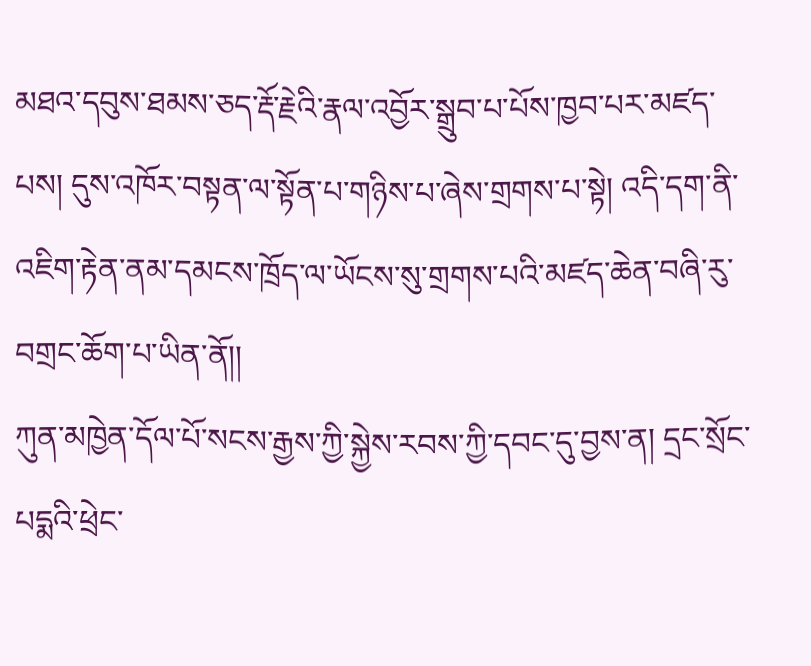མཐའ་དབུས་ཐམས་ཅད་རྡོ་རྗེའི་རྣལ་འབྱོར་སྒྲུབ་པ་པོས་ཁྱབ་པར་མཛད་པས། དུས་འཁོར་བསྟན་ལ་སྟོན་པ་གཉིས་པ་ཞེས་གྲགས་པ་སྟེ། འདི་དག་ནི་འཇིག་རྟེན་ནམ་དམངས་ཁྲོད་ལ་ཡོངས་སུ་གྲགས་པའི་མཛད་ཆེན་བཞི་རུ་བགྲང་ཆོག་པ་ཡིན་ནོ།།
ཀུན་མཁྱེན་དོལ་པོ་སངས་རྒྱས་ཀྱི་སྐྱེས་རབས་ཀྱི་དབང་དུ་བྱས་ན། དྲང་སྲོང་པདྨའི་ཕྲེང་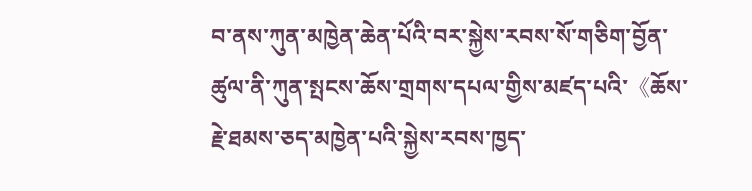བ་ནས་ཀུན་མཁྱེན་ཆེན་པོའི་བར་སྐྱེས་རབས་སོ་གཅིག་བྱོན་ཚུལ་ནི་ཀུན་སྤངས་ཆོས་གྲགས་དཔལ་གྱིས་མཛད་པའི་《ཆོས་རྗེ་ཐམས་ཅད་མཁྱེན་པའི་སྐྱེས་རབས་ཁྱད་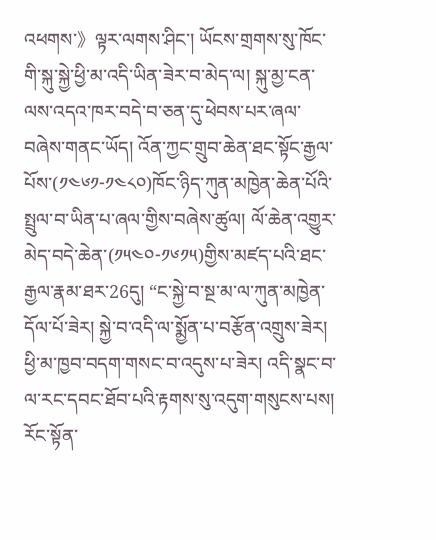འཕགས་》ལྟར་ལགས་ཤིང་། ཡོངས་གྲགས་སུ་ཁོང་གི་སྐུ་སྐྱེ་ཕྱི་མ་འདི་ཡིན་ཟེར་བ་མེད་ལ། སྐུ་མྱ་ངན་ལས་འདའ་ཁར་བདེ་བ་ཅན་དུ་ཕེབས་པར་ཞལ་བཞེས་གནང་ཡོད། འོན་ཀྱང་གྲུབ་ཆེན་ཐང་སྟོང་རྒྱལ་པོས་(༡༤༦༡-༡༤༨༠)ཁོང་ཉིད་ཀུན་མཁྱེན་ཆེན་པོའི་སྤྲུལ་བ་ཡིན་པ་ཞལ་གྱིས་བཞེས་ཚུལ། ལོ་ཆེན་འགྱུར་མེད་བདེ་ཆེན་(༡༥༤༠-༡༦༡༥)གྱིས་མཛད་པའི་ཐང་རྒྱལ་རྣམ་ཐར་26དུ། “ང་སྐྱེ་བ་སྔ་མ་ལ་ཀུན་མཁྱེན་དོལ་པོ་ཟེར། སྐྱེ་བ་འདི་ལ་སྨྱོན་པ་བརྩོན་འགྲུས་ཟེར། ཕྱི་མ་ཁྱབ་བདག་གསང་བ་འདུས་པ་ཟེར། འདི་སྣང་བ་ལ་རང་དབང་ཐོབ་པའི་རྟགས་སུ་འདུག་གསུངས་པས། རོང་སྟོན་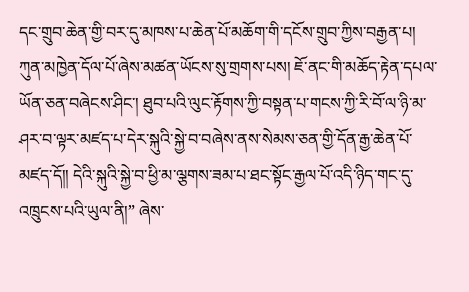དང་གྲུབ་ཆེན་གྱི་བར་དུ་མཁས་པ་ཆེན་པོ་མཆོག་གི་དངོས་གྲུབ་ཀྱིས་བརྒྱན་པ། ཀུན་མཁྱེན་དོལ་པོ་ཞེས་མཚན་ཡོངས་སུ་གྲགས་པས། ཇོ་ནང་གི་མཆོད་རྟེན་དཔལ་ཡོན་ཅན་བཞེངས་ཤིང་། ཐུབ་པའི་ལུང་རྟོགས་ཀྱི་བསྟན་པ་གངས་ཀྱི་རི་བོ་ལ་ཉི་མ་ཤར་བ་ལྟར་མཛད་པ་དེར་སྐུའི་སྐྱེ་བ་བཞེས་ནས་སེམས་ཅན་གྱི་དོན་རྒྱ་ཆེན་པོ་མཛད་དོ།། དེའི་སྐུའི་སྐྱེ་བ་ཕྱི་མ་ལྕགས་ཟམ་པ་ཐང་སྟོང་རྒྱལ་པོ་འདི་ཉིད་གང་དུ་འཁྲུངས་པའི་ཡུལ་ནི།” ཞེས་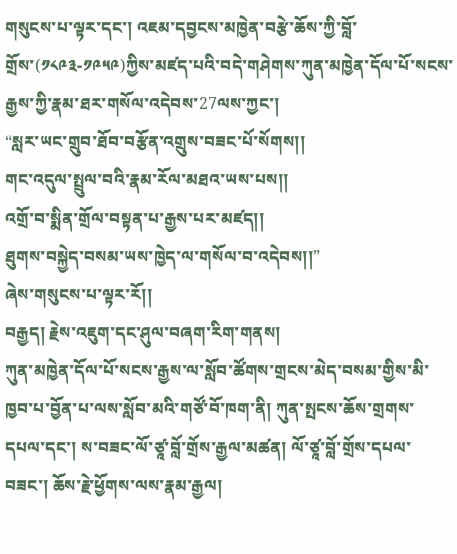གསུངས་པ་ལྟར་དང་། འཇམ་དབྱངས་མཁྱེན་བརྩེ་ཆོས་ཀྱི་བློ་གྲོས་(༡༨༩༣-༡༩༥༩)ཀྱིས་མཛད་པའི་བདེ་གཤེགས་ཀུན་མཁྱེན་དོལ་པོ་སངས་རྒྱས་ཀྱི་རྣམ་ཐར་གསོལ་འདེབས་27ལས་ཀྱང་།
“སླར་ཡང་གྲུབ་ཐོབ་བརྩོན་འགྲུས་བཟང་པོ་སོགས།།
གང་འདུལ་སྤྲུལ་བའི་རྣམ་རོལ་མཐའ་ཡས་པས།།
འགྲོ་བ་སྨིན་གྲོལ་བསྟན་པ་རྒྱས་པར་མཛད།།
ཐུགས་བསྐྱེད་བསམ་ཡས་ཁྱེད་ལ་གསོལ་བ་འདེབས།།”
ཞེས་གསུངས་པ་ལྟར་རོ།།
བརྒྱད། རྗེས་འཇུག་དང་ཤུལ་བཞག་རིག་གནས།
ཀུན་མཁྱེན་དོལ་པོ་སངས་རྒྱས་ལ་སློབ་ཚོགས་གྲངས་མེད་བསམ་གྱིས་མི་ཁྱབ་པ་བྱོན་པ་ལས་སློབ་མའི་གཙོ་བོ་ཁག་ནི། ཀུན་སྤངས་ཆོས་གྲགས་དཔལ་དང་། ས་བཟང་ལོ་ཙཱ་བློ་གྲོས་རྒྱལ་མཚན། ལོ་ཙཱ་བློ་གྲོས་དཔལ་བཟང་། ཆོས་རྗེ་ཕྱོགས་ལས་རྣམ་རྒྱལ།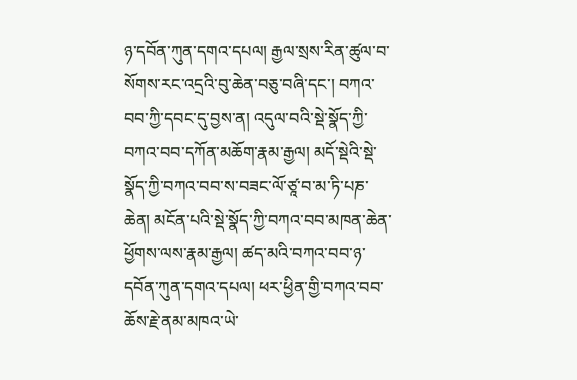ཉ་དབོན་ཀུན་དགའ་དཔལ། རྒྱལ་སྲས་རིན་ཚུལ་བ་སོགས་རང་འདྲའི་བུ་ཆེན་བཅུ་བཞི་དང་། བཀའ་བབ་ཀྱི་དབང་དུ་བྱས་ན། འདུལ་བའི་སྡེ་སྣོད་ཀྱི་བཀའ་བབ་དཀོན་མཆོག་རྣམ་རྒྱལ། མདོ་སྡེའི་སྡེ་སྣོད་ཀྱི་བཀའ་བབ་ས་བཟང་ལོ་ཙཱ་བ་མ་ཏི་པཎ་ཆེན། མངོན་པའི་སྡེ་སྣོད་ཀྱི་བཀའ་བབ་མཁན་ཆེན་ཕྱོགས་ལས་རྣམ་རྒྱལ། ཚད་མའི་བཀའ་བབ་ཉ་དབོན་ཀུན་དགའ་དཔལ། ཕར་ཕྱིན་གྱི་བཀའ་བབ་ཆོས་རྗེ་ནམ་མཁའ་ཡེ་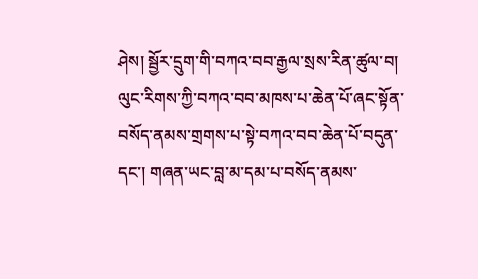ཤེས། སྦྱོར་དྲུག་གི་བཀའ་བབ་རྒྱལ་སྲས་རིན་ཚུལ་བ། ལུང་རིགས་ཀྱི་བཀའ་བབ་མཁས་པ་ཆེན་པོ་ཞང་སྟོན་བསོད་ནམས་གྲགས་པ་སྟེ་བཀའ་བབ་ཆེན་པོ་བདུན་དང་། གཞན་ཡང་བླ་མ་དམ་པ་བསོད་ནམས་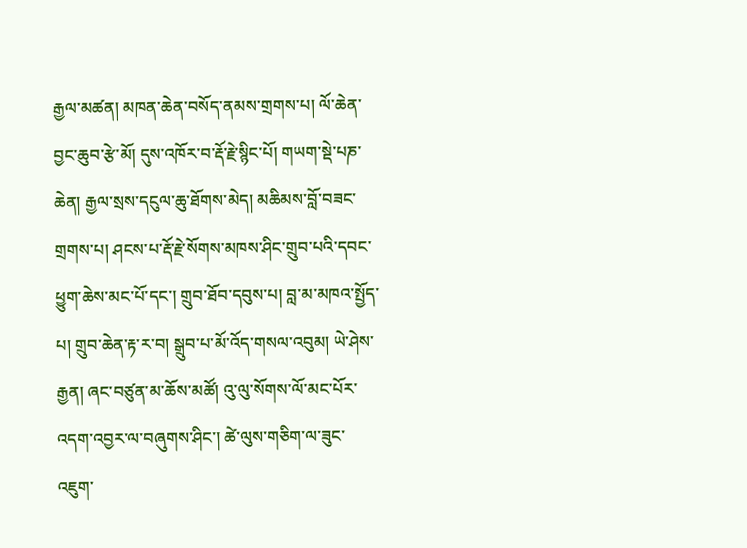རྒྱལ་མཚན། མཁན་ཆེན་བསོད་ནམས་གྲགས་པ། ལོ་ཆེན་བྱང་ཆུབ་རྩེ་མོ། དུས་འཁོར་བ་རྡོ་རྗེ་སྙིང་པོ། གཡག་སྡེ་པཎ་ཆེན། རྒྱལ་སྲས་དངུལ་ཆུ་ཐོགས་མེད། མཆིམས་བློ་བཟང་གྲགས་པ། ཤངས་པ་རྡོ་རྗེ་སོགས་མཁས་ཤིང་གྲུབ་པའི་དབང་ཕྱུག་ཆེས་མང་པོ་དང་། གྲུབ་ཐོབ་དབུས་པ། བླ་མ་མཁའ་སྤྱོད་པ། གྲུབ་ཆེན་རྟ་ར་བ། སྒྲུབ་པ་མོ་འོད་གསལ་འབུམ། ཡེ་ཤེས་རྒྱན། ཞང་བཙུན་མ་ཆོས་མཚོ། འུ་ལུ་སོགས་ལོ་མང་པོར་འདག་འབྱར་ལ་བཞུགས་ཤིང་། ཚེ་ལུས་གཅིག་ལ་ཟུང་འཇུག་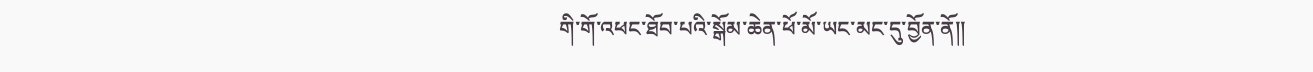གི་གོ་འཕང་ཐོབ་པའི་སྒོམ་ཆེན་ཕོ་མོ་ཡང་མང་དུ་བྱོན་ནོ།།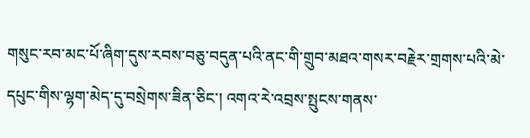གསུང་རབ་མང་པོ་ཞིག་དུས་རབས་བཅུ་བདུན་པའི་ནང་གི་གྲུབ་མཐའ་གསར་བརྗེར་གྲགས་པའི་མེ་དཔུང་གིས་ལྷག་མེད་དུ་བསྲེགས་ཟིན་ཅིང་། འགའ་རེ་འབྲས་སྤུངས་གནས་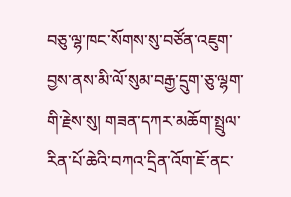བཅུ་ལྷ་ཁང་སོགས་སུ་བཙོན་འཇུག་བྱས་ནས་མི་ལོ་སུམ་བརྒྱ་དྲུག་ཅུ་ལྷག་གི་རྗེས་སུ། གཟན་དཀར་མཆོག་སྤྲུལ་རིན་པོ་ཆེའི་བཀའ་དྲིན་འོག་ཇོ་ནང་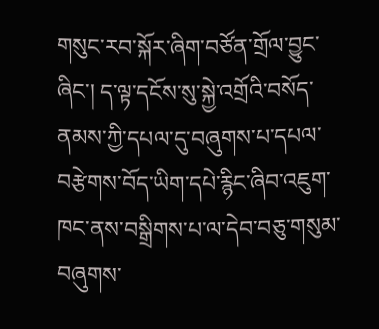གསུང་རབ་སྐོར་ཞིག་བཙོན་གྲོལ་བྱུང་ཞིང་། ད་ལྟ་དངོས་སུ་སྐྱེ་འགྲོའི་བསོད་ནམས་ཀྱི་དཔལ་དུ་བཞུགས་པ་དཔལ་བརྩེགས་བོད་ཡིག་དཔེ་རྙིང་ཞིབ་འཇུག་ཁང་ནས་བསྒྲིགས་པ་ལ་དེབ་བཅུ་གསུམ་བཞུགས་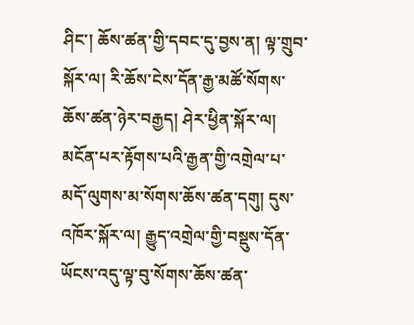ཤིང་། ཆོས་ཚན་གྱི་དབང་དུ་བྱས་ན། ལྟ་གྲུབ་སྐོར་ལ། རི་ཆོས་ངེས་དོན་རྒྱ་མཚོ་སོགས་ཆོས་ཚན་ཉེར་བརྒྱད། ཤེར་ཕྱིན་སྐོར་ལ། མངོན་པར་རྟོགས་པའི་རྒྱན་གྱི་འགྲེལ་པ་མདོ་ལུགས་མ་སོགས་ཆོས་ཚན་དགུ། དུས་འཁོར་སྐོར་ལ། རྒྱུད་འགྲེལ་གྱི་བསྡུས་དོན་ཡོངས་འདུ་ལྟ་བུ་སོགས་ཆོས་ཚན་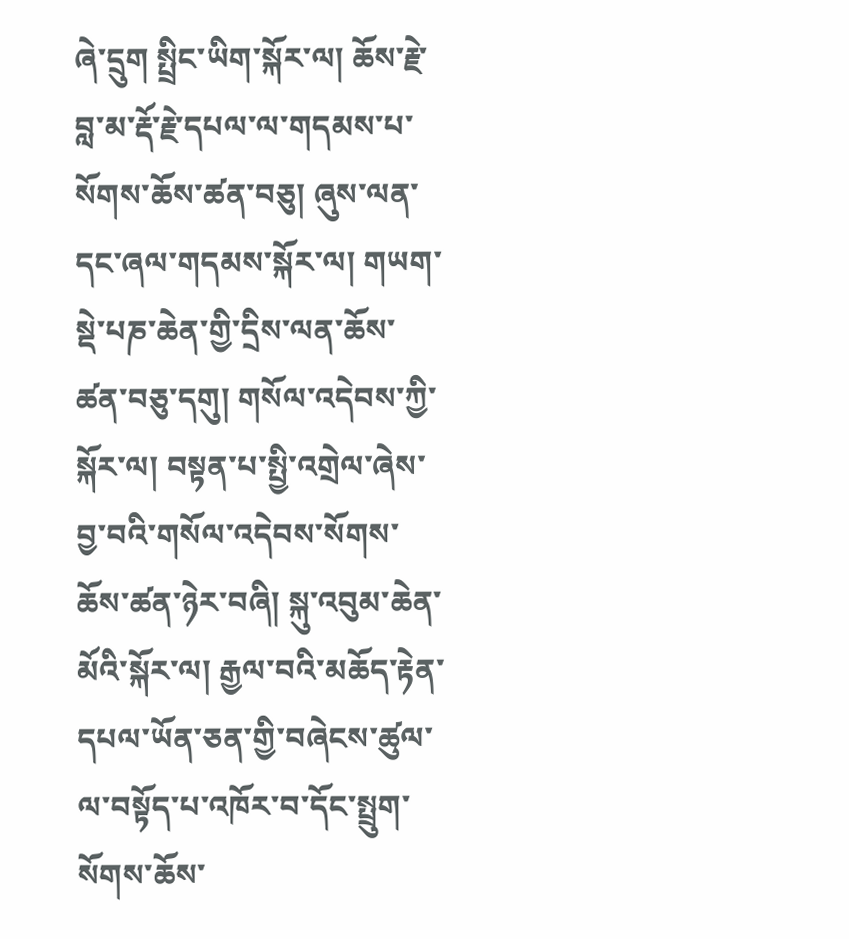ཞེ་དྲུག སྤྲིང་ཡིག་སྐོར་ལ། ཆོས་རྗེ་བླ་མ་རྡོ་རྗེ་དཔལ་ལ་གདམས་པ་སོགས་ཆོས་ཚན་བཅུ། ཞུས་ལན་དང་ཞལ་གདམས་སྐོར་ལ། གཡག་སྡེ་པཎ་ཆེན་གྱི་དྲིས་ལན་ཆོས་ཚན་བཅུ་དགུ། གསོལ་འདེབས་ཀྱི་སྐོར་ལ། བསྟན་པ་སྤྱི་འགྲེལ་ཞེས་བྱ་བའི་གསོལ་འདེབས་སོགས་ཆོས་ཚན་ཉེར་བཞི། སྐུ་འབུམ་ཆེན་མོའི་སྐོར་ལ། རྒྱལ་བའི་མཆོད་རྟེན་དཔལ་ཡོན་ཅན་གྱི་བཞེངས་ཚུལ་ལ་བསྟོད་པ་འཁོར་བ་དོང་སྤྲུག་སོགས་ཆོས་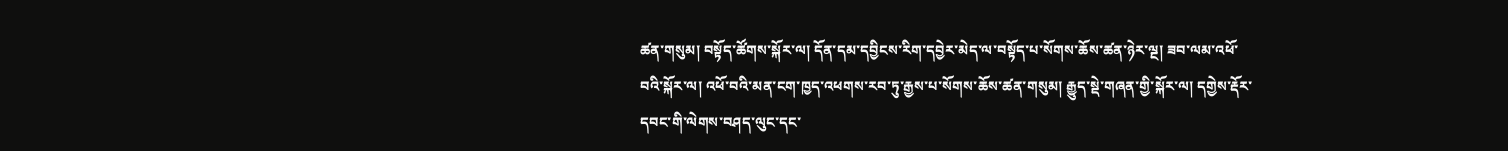ཚན་གསུམ། བསྟོད་ཚོགས་སྐོར་ལ། དོན་དམ་དབྱིངས་རིག་དབྱེར་མེད་ལ་བསྟོད་པ་སོགས་ཆོས་ཚན་ཉེར་ལྔ། ཟབ་ལམ་འཕོ་བའི་སྐོར་ལ། འཕོ་བའི་མན་ངག་ཁྱད་འཕགས་རབ་ཏུ་རྒྱས་པ་སོགས་ཆོས་ཚན་གསུམ། རྒྱུད་སྡེ་གཞན་གྱི་སྐོར་ལ། དགྱེས་རྡོར་དབང་གི་ལེགས་བཤད་ལུང་དང་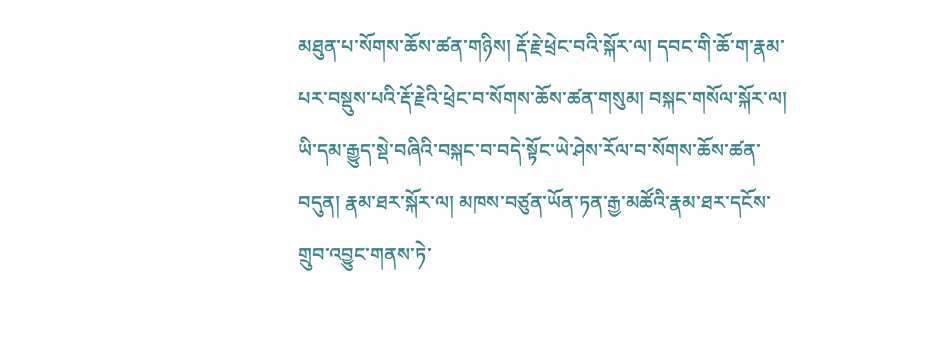མཐུན་པ་སོགས་ཆོས་ཚན་གཉིས། རྡོ་རྗེ་ཕྲེང་བའི་སྐོར་ལ། དབང་གི་ཆོ་ག་རྣམ་པར་བསྡུས་པའི་རྡོ་རྗེའི་ཕྲེང་བ་སོགས་ཆོས་ཚན་གསུམ། བསྐང་གསོལ་སྐོར་ལ། ཡི་དམ་རྒྱུད་སྡེ་བཞིའི་བསྐང་བ་བདེ་སྟོང་ཡེ་ཤེས་རོལ་བ་སོགས་ཆོས་ཚན་བདུན། རྣམ་ཐར་སྐོར་ལ། མཁས་བཙུན་ཡོན་ཏན་རྒྱ་མཚོའི་རྣམ་ཐར་དངོས་གྲུབ་འབྱུང་གནས་ཏེ་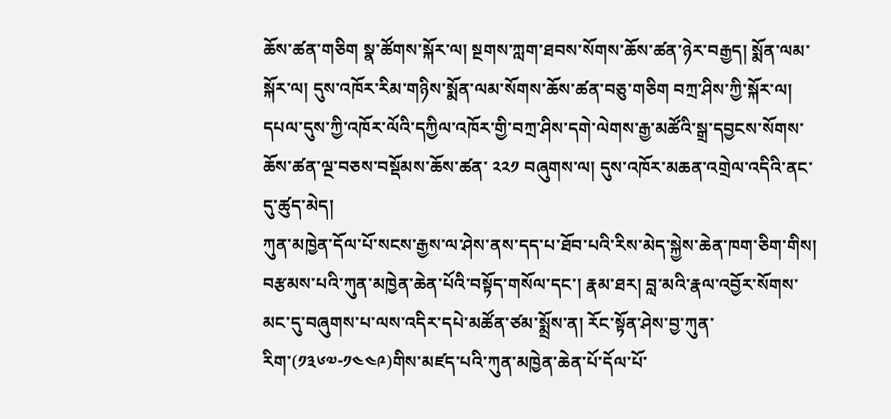ཆོས་ཚན་གཅིག སྣ་ཚོགས་སྐོར་ལ། སྔགས་ཀླག་ཐབས་སོགས་ཆོས་ཚན་ཉེར་བརྒྱད། སྨོན་ལམ་སྐོར་ལ། དུས་འཁོར་རིམ་གཉིས་སྨོན་ལམ་སོགས་ཆོས་ཚན་བཅུ་གཅིག བཀྲ་ཤིས་ཀྱི་སྐོར་ལ། དཔལ་དུས་ཀྱི་འཁོར་ལོའི་དཀྱིལ་འཁོར་གྱི་བཀྲ་ཤིས་དགེ་ལེགས་རྒྱ་མཚོའི་སྒྲ་དབྱངས་སོགས་ཆོས་ཚན་ལྔ་བཅས་བསྡོམས་ཆོས་ཚན་ ༢༢༡ བཞུགས་ལ། དུས་འཁོར་མཆན་འགྲེལ་འདིའི་ནང་དུ་ཚུད་མེད།
ཀུན་མཁྱེན་དོལ་པོ་སངས་རྒྱས་ལ་ཤེས་ནས་དད་པ་ཐོབ་པའི་རིས་མེད་སྐྱེས་ཆེན་ཁག་ཅིག་གིས། བརྩམས་པའི་ཀུན་མཁྱེན་ཆེན་པོའི་བསྟོད་གསོལ་དང་། རྣམ་ཐར། བླ་མའི་རྣལ་འབྱོར་སོགས་མང་དུ་བཞུགས་པ་ལས་འདིར་དཔེ་མཚོན་ཙམ་སྨྲོས་ན། རོང་སྟོན་ཤེས་བྱ་ཀུན་རིག་(༡༣༦༧-༡༤༤༩)གིས་མཛད་པའི་ཀུན་མཁྱེན་ཆེན་པོ་དོལ་པོ་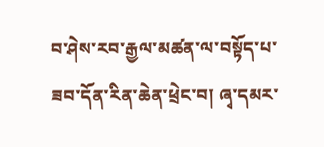བ་ཤེས་རབ་རྒྱལ་མཚན་ལ་བསྟོད་པ་ཟབ་དོན་རིན་ཆེན་ཕྲེང་བ། ཞྭ་དམར་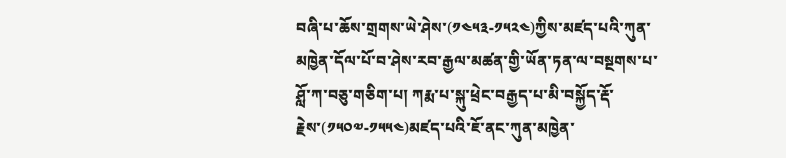བཞི་པ་ཆོས་གྲགས་ཡེ་ཤེས་(༡༤༥༣-༡༥༢༤)ཀྱིས་མཛད་པའི་ཀུན་མཁྱེན་དོལ་པོ་བ་ཤེས་རབ་རྒྱལ་མཚན་གྱི་ཡོན་ཏན་ལ་བསྔགས་པ་ཤློ་ཀ་བཅུ་གཅིག་པ། ཀརྨ་པ་སྐུ་ཕྲེང་བརྒྱད་པ་མི་བསྐྱོད་རྡོ་རྗེས་(༡༥༠༧-༡༥༥༤)མཛད་པའི་ཇོ་ནང་ཀུན་མཁྱེན་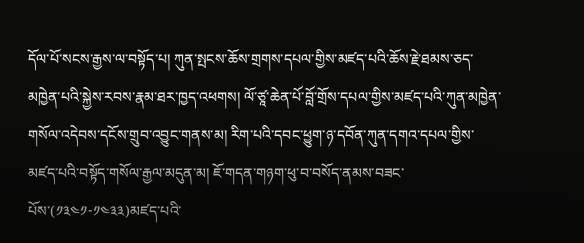དོལ་པོ་སངས་རྒྱས་ལ་བསྟོད་པ། ཀུན་སྤངས་ཆོས་གྲགས་དཔལ་གྱིས་མཛད་པའི་ཆོས་རྗེ་ཐམས་ཅད་མཁྱེན་པའི་སྐྱེས་རབས་རྣམ་ཐར་ཁྱད་འཕགས། ལོ་ཙཱ་ཆེན་པོ་བློ་གྲོས་དཔལ་གྱིས་མཛད་པའི་ཀུན་མཁྱེན་གསོལ་འདེབས་དངོས་གྲུབ་འབྱུང་གནས་མ། རིག་པའི་དབང་ཕྱུག་ཉ་དབོན་ཀུན་དགའ་དཔལ་གྱིས་མཛད་པའི་བསྟོད་གསོལ་རྒྱལ་མདུན་མ། ཇོ་གདན་གཉག་ཕུ་བ་བསོད་ནམས་བཟང་པོས་(༡༣༤༡-༡༤༣༣)མཛད་པའི་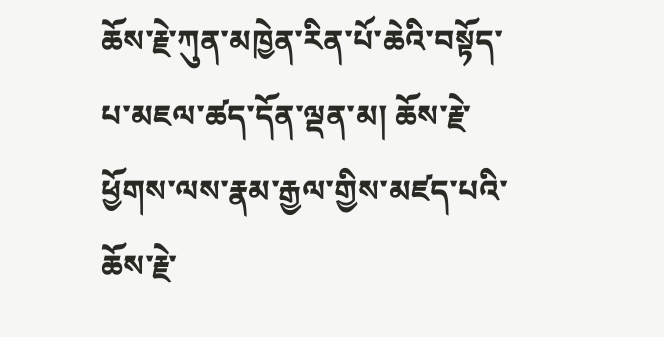ཆོས་རྗེ་ཀུན་མཁྱེན་རིན་པོ་ཆེའི་བསྟོད་པ་མཇལ་ཚད་དོན་ལྡན་མ། ཆོས་རྗེ་ཕྱོགས་ལས་རྣམ་རྒྱལ་གྱིས་མཛད་པའི་ཆོས་རྗེ་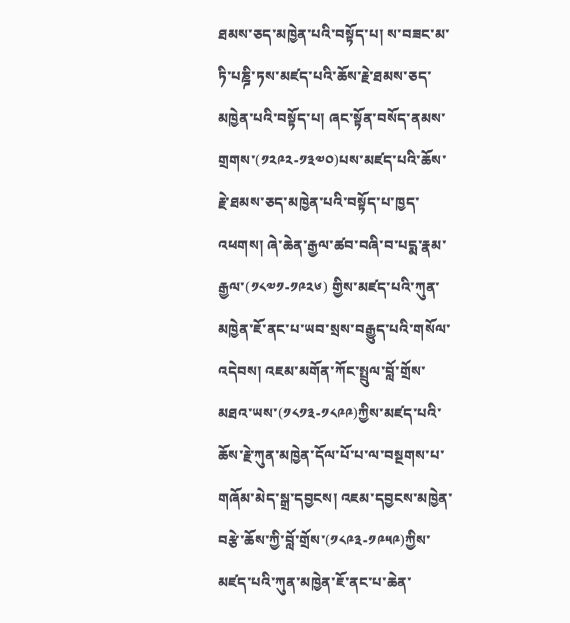ཐམས་ཅད་མཁྱེན་པའི་བསྟོད་པ། ས་བཟང་མ་ཏི་པཎྜི་ཏས་མཛད་པའི་ཆོས་རྗེ་ཐམས་ཅད་མཁྱེན་པའི་བསྟོད་པ། ཞང་སྟོན་བསོད་ནམས་གྲགས་(༡༢༩༢-༡༣༧༠)པས་མཛད་པའི་ཆོས་རྗེ་ཐམས་ཅད་མཁྱེན་པའི་བསྟོད་པ་ཁྱད་འཕགས། ཞེ་ཆེན་རྒྱལ་ཚབ་བཞི་བ་པདྨ་རྣམ་རྒྱལ་(༡༨༧༡-༡༩༢༦) གྱིས་མཛད་པའི་ཀུན་མཁྱེན་ཇོ་ནང་པ་ཡབ་སྲས་བརྒྱུད་པའི་གསོལ་འདེབས། འཇམ་མགོན་ཀོང་སྤྲུལ་བློ་གྲོས་མཐའ་ཡས་(༡༨༡༣-༡༨༩༩)ཀྱིས་མཛད་པའི་ཆོས་རྗེ་ཀུན་མཁྱེན་དོལ་པོ་པ་ལ་བསྔགས་པ་གཞོམ་མེད་སྒྲ་དབྱངས། འཇམ་དབྱངས་མཁྱེན་བརྩེ་ཆོས་ཀྱི་བློ་གྲོས་(༡༨༩༣-༡༩༥༩)ཀྱིས་མཛད་པའི་ཀུན་མཁྱེན་ཇོ་ནང་པ་ཆེན་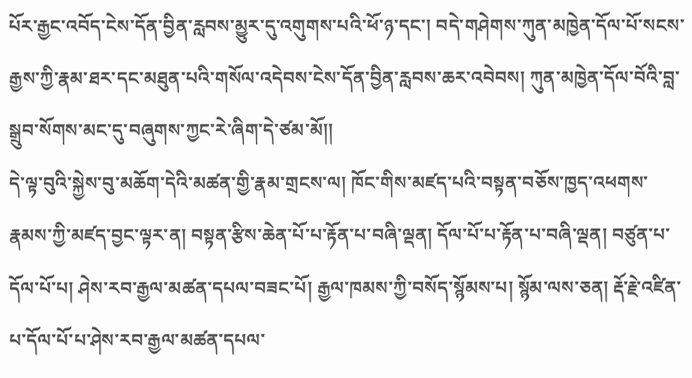པོར་རྒྱང་འབོད་ངེས་དོན་བྱིན་རླབས་མྱུར་དུ་འགུགས་པའི་ཕོ་ཉ་དང་། བདེ་གཤེགས་ཀུན་མཁྱེན་དོལ་པོ་སངས་རྒྱས་ཀྱི་རྣམ་ཐར་དང་མཐུན་པའི་གསོལ་འདེབས་ངེས་དོན་བྱིན་རླབས་ཆར་འབེབས། ཀུན་མཁྱེན་དོལ་བོའི་བླ་སྒྲུབ་སོགས་མང་དུ་བཞུགས་ཀྱང་རེ་ཞིག་དེ་ཙམ་མོ།།
དེ་ལྟ་བུའི་སྐྱེས་བུ་མཆོག་དེའི་མཚན་གྱི་རྣམ་གྲངས་ལ། ཁོང་གིས་མཛད་པའི་བསྟན་བཅོས་ཁྱད་འཕགས་རྣམས་ཀྱི་མཛད་བྱང་ལྟར་ན། བསྟན་རྩིས་ཆེན་པོ་པ་རྟོན་པ་བཞི་ལྡན། དོལ་པོ་པ་རྟོན་པ་བཞི་ལྡན། བཙུན་པ་དོལ་པོ་པ། ཤེས་རབ་རྒྱལ་མཚན་དཔལ་བཟང་པོ། རྒྱལ་ཁམས་ཀྱི་བསོད་སྙོམས་པ། སྙོམ་ལས་ཅན། རྡོ་རྗེ་འཛིན་པ་དོལ་པོ་པ་ཤེས་རབ་རྒྱལ་མཚན་དཔལ་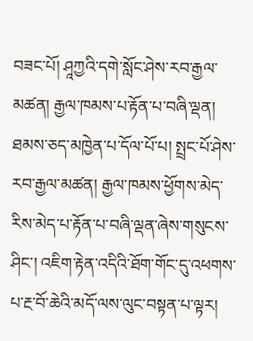བཟང་པོ། ཤཱཀྱའི་དགེ་སློང་ཤེས་རབ་རྒྱལ་མཚན། རྒྱལ་ཁམས་པ་རྟོན་པ་བཞི་ལྡན། ཐམས་ཅད་མཁྱེན་པ་དོལ་པོ་པ། སྤྲང་པོ་ཤེས་རབ་རྒྱལ་མཚན། རྒྱལ་ཁམས་ཕྱོགས་མེད་རིས་མེད་པ་རྟོན་པ་བཞི་ལྡན་ཞེས་གསུངས་ཤིང་། འཇིག་རྟེན་འདིའི་ཐོག་གོང་དུ་འཕགས་པ་རྔ་བོ་ཆེའི་མདོ་ལས་ལུང་བསྟན་པ་ལྟར།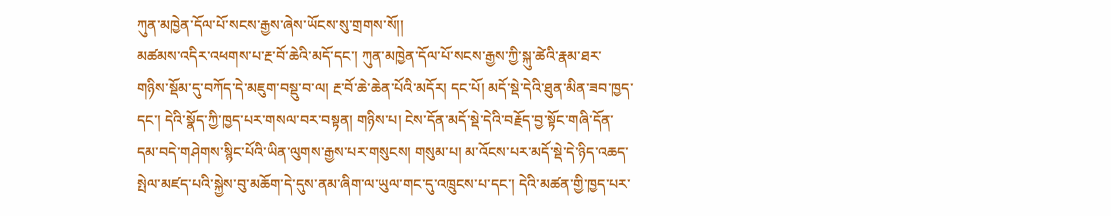ཀུན་མཁྱེན་དོལ་པོ་སངས་རྒྱས་ཞེས་ཡོངས་སུ་གྲགས་སོ།།
མཚམས་འདིར་འཕགས་པ་རྔ་བོ་ཆེའི་མདོ་དང་། ཀུན་མཁྱེན་དོལ་པོ་སངས་རྒྱས་ཀྱི་སྐུ་ཚེའི་རྣམ་ཐར་གཉིས་སྡོམ་དུ་བཀོད་དེ་མཇུག་བསྡུ་བ་ལ། རྔ་བོ་ཆེ་ཆེན་པོའི་མདོར། དང་པོ། མདོ་སྡེ་དེའི་ཐུན་མིན་ཟབ་ཁྱད་དང་། དེའི་སྣོད་ཀྱི་ཁྱད་པར་གསལ་བར་བསྟན། གཉིས་པ། ངེས་དོན་མདོ་སྡེ་དེའི་བརྗོད་བྱ་སྟོང་གཞི་དོན་དམ་བདེ་གཤེགས་སྙིང་པོའི་ཡིན་ལུགས་རྒྱས་པར་གསུངས། གསུམ་པ། མ་འོངས་པར་མདོ་སྡེ་དེ་ཉིད་འཆད་སྤེལ་མཛད་པའི་སྐྱེས་བུ་མཆོག་དེ་དུས་ནམ་ཞིག་ལ་ཡུལ་གང་དུ་འཁྲུངས་པ་དང་། དེའི་མཚན་གྱི་ཁྱད་པར་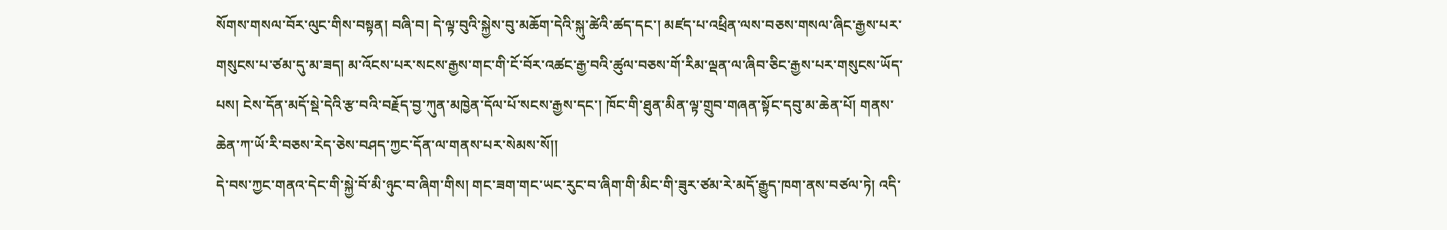སོགས་གསལ་བོར་ལུང་གིས་བསྟན། བཞི་བ། དེ་ལྟ་བུའི་སྐྱེས་བུ་མཆོག་དེའི་སྐུ་ཚེའི་ཚད་དང་། མཛད་པ་འཕྲིན་ལས་བཅས་གསལ་ཞིང་རྒྱས་པར་གསུངས་པ་ཙམ་དུ་མ་ཟད། མ་འོངས་པར་སངས་རྒྱས་གང་གི་ངོ་བོར་འཚང་རྒྱ་བའི་ཚུལ་བཅས་གོ་རིམ་ལྡན་ལ་ཞིབ་ཅིང་རྒྱས་པར་གསུངས་ཡོད་པས། ངེས་དོན་མདོ་སྡེ་དེའི་རྩ་བའི་བརྗོད་བྱ་ཀུན་མཁྱེན་དོལ་པོ་སངས་རྒྱས་དང་། ཁོང་གི་ཐུན་མིན་ལྟ་གྲུབ་གཞན་སྟོང་དབུ་མ་ཆེན་པོ། གནས་ཆེན་ཀ་ཡོ་རི་བཅས་རེད་ཅེས་བཤད་ཀྱང་དོན་ལ་གནས་པར་སེམས་སོ།།
དེ་བས་ཀྱང་གནའ་དེང་གི་སྐྱེ་བོ་མི་ཉུང་བ་ཞིག་གིས། གང་ཟག་གང་ཡང་རུང་བ་ཞིག་གི་མིང་གི་ཟུར་ཙམ་རེ་མདོ་རྒྱུད་ཁག་ནས་བཙལ་ཏེ། འདི་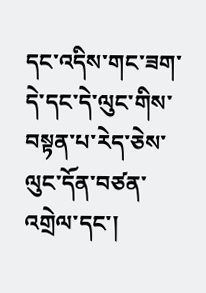དང་འདིས་གང་ཟག་དེ་དང་དེ་ལུང་གིས་བསྟན་པ་རེད་ཅེས་ལུང་དོན་བཙན་འགྲེལ་དང་།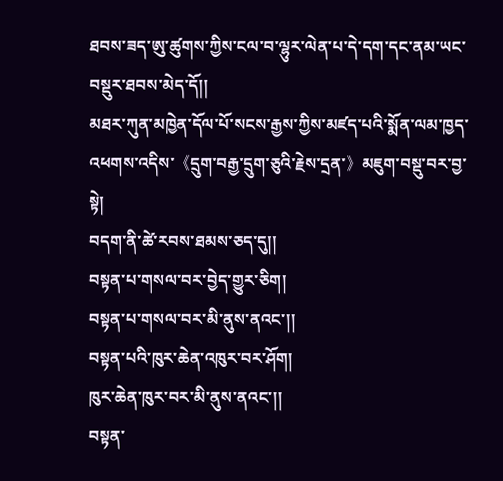ཐབས་ཟད་ཨུ་ཚུགས་ཀྱིས་ངལ་བ་ལྷུར་ལེན་པ་དེ་དག་དང་ནམ་ཡང་བསྡུར་ཐབས་མེད་དོ།།
མཐར་ཀུན་མཁྱེན་དོལ་པོ་སངས་རྒྱས་ཀྱིས་མཛད་པའི་སྨོན་ལམ་ཁྱད་འཕགས་འདིས་《དྲུག་བརྒྱ་དྲུག་ཅུའི་རྗེས་དྲན་》མཇུག་བསྡུ་བར་བྱ་སྟེ།
བདག་ནི་ཚེ་རབས་ཐམས་ཅད་དུ།།
བསྟན་པ་གསལ་བར་བྱེད་གྱུར་ཅིག།
བསྟན་པ་གསལ་བར་མི་ནུས་ནའང་།།
བསྟན་པའི་ཁུར་ཆེན་འཁུར་བར་ཤོག།
ཁུར་ཆེན་ཁུར་བར་མི་ནུས་ནའང་།།
བསྟན་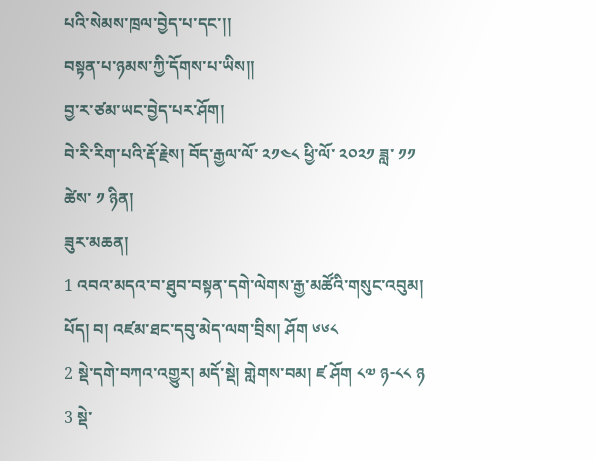པའི་སེམས་ཁྲལ་བྱེད་པ་དང་།།
བསྟན་པ་ཉམས་ཀྱི་དོགས་པ་ཡིས།།
བྱ་ར་ཙམ་ཡང་བྱེད་པར་ཤོག།
བེ་རི་རིག་པའི་རྡོ་རྗེས། བོད་རྒྱལ་ལོ་ ༢༡༤༨ ཕྱི་ལོ་ ༢༠༢༡ ཟླ་ ༡༡ ཚེས་ ༡ ཉིན།
ཟུར་མཆན།
1 འབའ་མདའ་བ་ཐུབ་བསྟན་དགེ་ལེགས་རྒྱ་མཚོའི་གསུང་འབུམ། པོད། བ། འཛམ་ཐང་དབུ་མེད་ལག་བྲིས། ཤོག ༦༦༨
2 སྡེ་དགེ་བཀའ་འགྱུར། མདོ་སྡེ། གླེགས་བམ། ཛ ཤོག ༨༧ ཉ-༨༨ ཉ
3 སྡེ་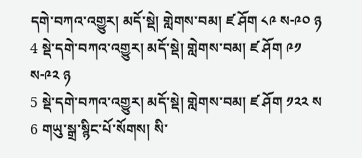དགེ་བཀའ་འགྱུར། མདོ་སྡེ། གླེགས་བམ། ཛ ཤོག ༨༩ ས-༩༠ ཉ
4 སྡེ་དགེ་བཀའ་འགྱུར། མདོ་སྡེ། གླེགས་བམ། ཛ ཤོག ༩༡ ས-༩༢ ཉ
5 སྡེ་དགེ་བཀའ་འགྱུར། མདོ་སྡེ། གླེགས་བམ། ཛ ཤོག ༡༢༢ ས
6 གཡུ་སྒྲ་སྙིང་པོ་སོགས། སི་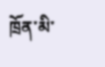ཁྲོན་མི་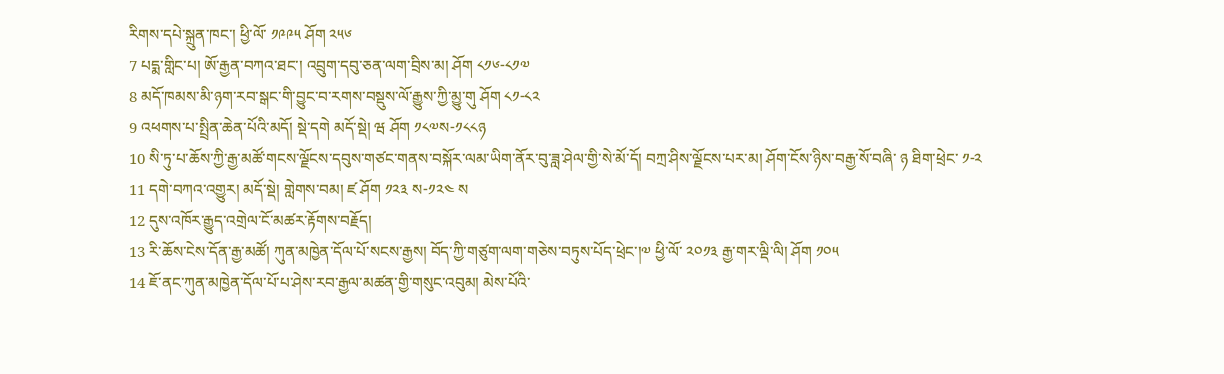རིགས་དཔེ་སྐྲུན་ཁང་། ཕྱི་ལོ་ ༡༩༩༥ ཤོག ༢༥༦
7 པདྨ་གླིང་པ། ཨོ་རྒྱན་བཀའ་ཐང་། འབྲུག་དབུ་ཅན་ལག་བྲིས་མ། ཤོག ༨༡༦-༨༡༧
8 མདོ་ཁམས་མི་ཉག་རབ་སྒང་གི་བྱུང་བ་རགས་བསྡུས་ལོ་རྒྱུས་ཀྱི་མྱུ་གུ ཤོག ༨༡-༨༢
9 འཕགས་པ་སྤྲིན་ཆེན་པོའི་མདོ། སྡེ་དགེ མདོ་སྡེ། ཝ ཤོག ༡༨༧ས-༡༨༨ཉ
10 སི་ཏུ་པ་ཆོས་ཀྱི་རྒྱ་མཚོ་གངས་ལྗོངས་དབུས་གཙང་གནས་བསྐོར་ལམ་ཡིག་ནོར་བུ་ཟླ་ཤེལ་གྱི་སེ་མོ་དོ། བཀྲ་ཤིས་ལྗོངས་པར་མ། ཤོག་ངོས་ཉིས་བརྒྱ་སོ་བཞི་ ཉ ཐིག་ཕྲེང་ ༡-༢
11 དགེ་བཀའ་འགྱུར། མདོ་སྡེ། གླེགས་བམ། ཛ ཤོག ༡༢༣ ས-༡༢༤ ས
12 དུས་འཁོར་རྒྱུད་འགྲེལ་ངོ་མཚར་རྟོགས་བརྗོད།
13 རི་ཆོས་ངེས་དོན་རྒྱ་མཚོ། ཀུན་མཁྱེན་དོལ་པོ་སངས་རྒྱས། བོད་ཀྱི་གཙུག་ལག་གཅེས་བཏུས་པོད་ཕྲེང་།༧ ཕྱི་ལོ་ ༢༠༡༣ རྒྱ་གར་ལྡི་ལི། ཤོག ༡༠༥
14 ཇོ་ནང་ཀུན་མཁྱེན་དོལ་པོ་པ་ཤེས་རབ་རྒྱལ་མཚན་གྱི་གསུང་འབུམ། མེས་པོའི་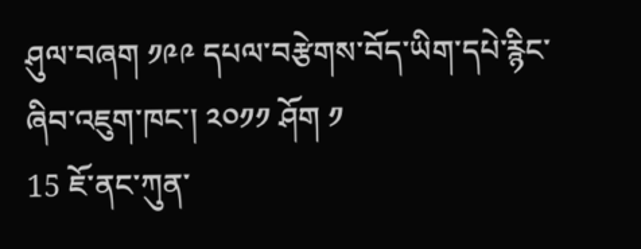ཤུལ་བཞག ༡༩༩ དཔལ་བརྩེགས་བོད་ཡིག་དཔེ་རྙིང་ཞིབ་འཇུག་ཁང་། ༢༠༡༡ ཤོག ༡
15 ཇོ་ནང་ཀུན་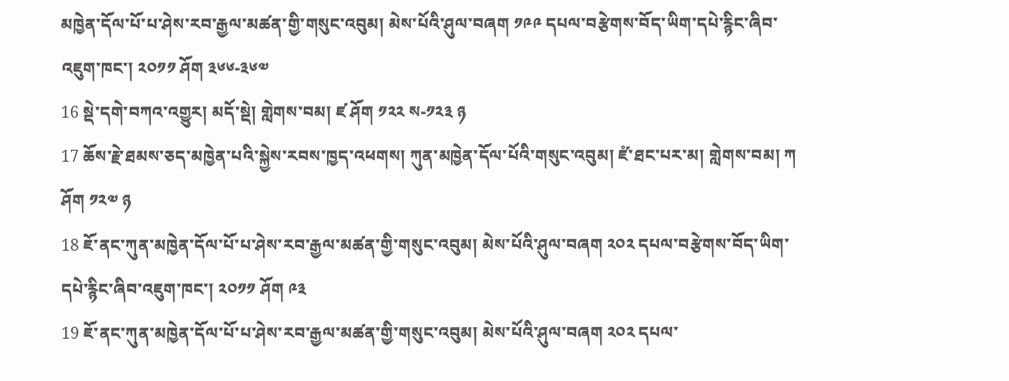མཁྱེན་དོལ་པོ་པ་ཤེས་རབ་རྒྱལ་མཚན་གྱི་གསུང་འབུམ། མེས་པོའི་ཤུལ་བཞག ༡༩༩ དཔལ་བརྩེགས་བོད་ཡིག་དཔེ་རྙིང་ཞིབ་འཇུག་ཁང་། ༢༠༡༡ ཤོག ༣༦༦-༣༦༧
16 སྡེ་དགེ་བཀའ་འགྱུར། མདོ་སྡེ། གླེགས་བམ། ཛ ཤོག ༡༢༢ ས-༡༢༣ ཉ
17 ཆོས་རྗེ་ཐམས་ཅད་མཁྱེན་པའི་སྐྱེས་རབས་ཁྱད་འཕགས། ཀུན་མཁྱེན་དོལ་པོའི་གསུང་འབུམ། ཛཾ་ཐང་པར་མ། གླེགས་བམ། ཀ ཤོག ༡༢༧ ཉ
18 ཇོ་ནང་ཀུན་མཁྱེན་དོལ་པོ་པ་ཤེས་རབ་རྒྱལ་མཚན་གྱི་གསུང་འབུམ། མེས་པོའི་ཤུལ་བཞག ༢༠༢ དཔལ་བརྩེགས་བོད་ཡིག་དཔེ་རྙིང་ཞིབ་འཇུག་ཁང་། ༢༠༡༡ ཤོག ༩༣
19 ཇོ་ནང་ཀུན་མཁྱེན་དོལ་པོ་པ་ཤེས་རབ་རྒྱལ་མཚན་གྱི་གསུང་འབུམ། མེས་པོའི་ཤུལ་བཞག ༢༠༢ དཔལ་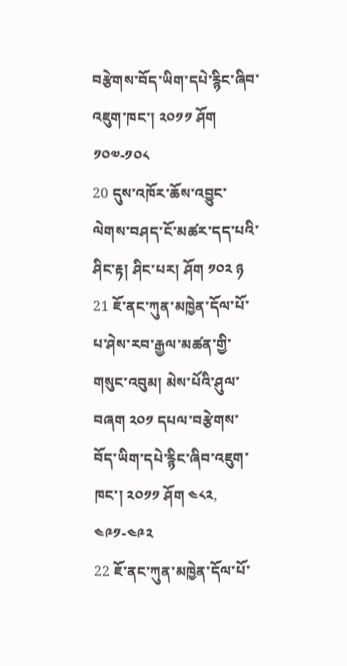བརྩེགས་བོད་ཡིག་དཔེ་རྙིང་ཞིབ་འཇུག་ཁང་། ༢༠༡༡ ཤོག ༡༠༧-༡༠༨
20 དུས་འཁོར་ཆོས་འབྱུང་ལེགས་བཤད་ངོ་མཚར་དད་པའི་ཤིང་རྟ། ཤིང་པར། ཤོག ༡༠༢ ཉ
21 ཇོ་ནང་ཀུན་མཁྱེན་དོལ་པོ་པ་ཤེས་རབ་རྒྱལ་མཚན་གྱི་གསུང་འབུམ། མེས་པོའི་ཤུལ་བཞག ༢༠༡ དཔལ་བརྩེགས་བོད་ཡིག་དཔེ་རྙིང་ཞིབ་འཇུག་ཁང་། ༢༠༡༡ ཤོག ༤༨༢, ༤༩༡-༤༩༢
22 ཇོ་ནང་ཀུན་མཁྱེན་དོལ་པོ་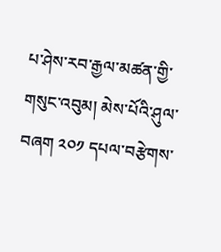པ་ཤེས་རབ་རྒྱལ་མཚན་གྱི་གསུང་འབུམ། མེས་པོའི་ཤུལ་བཞག ༢༠༡ དཔལ་བརྩེགས་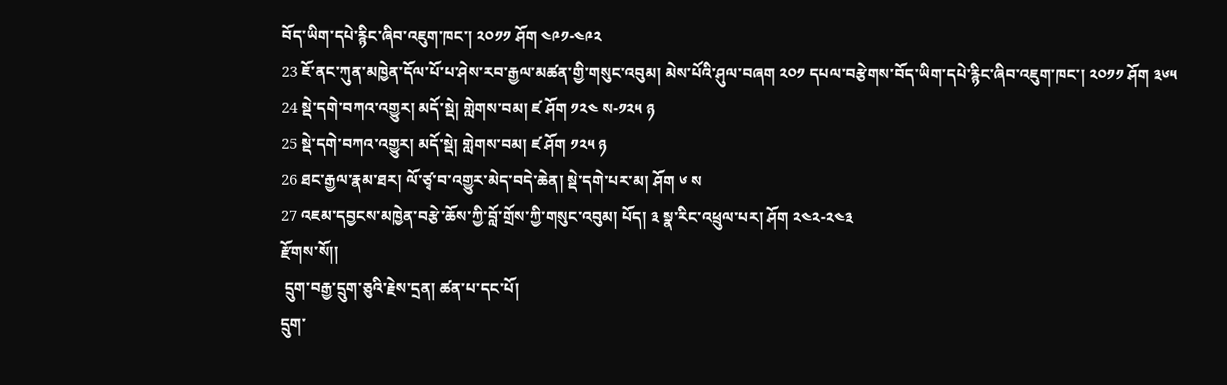བོད་ཡིག་དཔེ་རྙིང་ཞིབ་འཇུག་ཁང་། ༢༠༡༡ ཤོག ༤༩༡-༤༩༢
23 ཇོ་ནང་ཀུན་མཁྱེན་དོལ་པོ་པ་ཤེས་རབ་རྒྱལ་མཚན་གྱི་གསུང་འབུམ། མེས་པོའི་ཤུལ་བཞག ༢༠༡ དཔལ་བརྩེགས་བོད་ཡིག་དཔེ་རྙིང་ཞིབ་འཇུག་ཁང་། ༢༠༡༡ ཤོག ༣༦༥
24 སྡེ་དགེ་བཀའ་འགྱུར། མདོ་སྡེ། གླེགས་བམ། ཛ ཤོག ༡༢༤ ས-༡༢༥ ཉ
25 སྡེ་དགེ་བཀའ་འགྱུར། མདོ་སྡེ། གླེགས་བམ། ཛ ཤོག ༡༢༥ ཉ
26 ཐང་རྒྱལ་རྣམ་ཐར། ལོ་ཙྭ་བ་འགྱུར་མེད་བདེ་ཆེན། སྡེ་དགེ་པར་མ། ཤོག ༦ ས
27 འཇམ་དབྱངས་མཁྱེན་བརྩེ་ཆོས་ཀྱི་བློ་གྲོས་ཀྱི་གསུང་འབུམ། པོད། ༣ སྣ་རིང་འཕྲུལ་པར། ཤོག ༢༤༢-༢༤༣
རྫོགས་སོ།།
 དྲུག་བརྒྱ་དྲུག་ཅུའི་རྗེས་དྲན། ཚན་པ་དང་པོ།
དྲུག་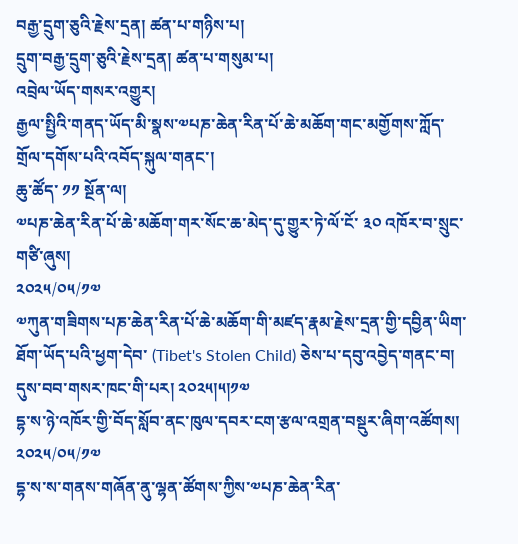བརྒྱ་དྲུག་ཅུའི་རྗེས་དྲན། ཚན་པ་གཉིས་པ།
དྲུག་བརྒྱ་དྲུག་ཅུའི་རྗེས་དྲན། ཚན་པ་གསུམ་པ།
འབྲེལ་ཡོད་གསར་འགྱུར།
རྒྱལ་སྤྱིའི་གནད་ཡོད་མི་སྣས་༧པཎ་ཆེན་རིན་པོ་ཆེ་མཆོག་གང་མགྱོགས་ཀློད་གྲོལ་དགོས་པའི་འབོད་སྐུལ་གནང་།
ཆུ་ཚོད་ ༡༡ སྔོན་ལ།
༧པཎ་ཆེན་རིན་པོ་ཆེ་མཆོག་གར་སོང་ཆ་མེད་དུ་གྱུར་ཏེ་ལོ་ངོ་ ༣༠ འཁོར་བ་སྲུང་གཙི་ཞུས།
༢༠༢༥/༠༥/༡༧
༧ཀུན་གཟིགས་པཎ་ཆེན་རིན་པོ་ཆེ་མཆོག་གི་མཛད་རྣམ་རྗེས་དྲན་གྱི་དབྱིན་ཡིག་ཐོག་ཡོད་པའི་ཕྱག་དེབ་ (Tibet's Stolen Child) ཅེས་པ་དབུ་འབྱེད་གནང་བ། དུས་བབ་གསར་ཁང་གི་པར། ༢༠༢༥།༥།༡༧
དྷ་ས་ཉེ་འཁོར་གྱི་བོད་སློབ་ནང་ཁུལ་དབར་ངག་རྩལ་འགྲན་བསྡུར་ཞིག་འཚོགས།
༢༠༢༥/༠༥/༡༧
དྷ་ས་ས་གནས་གཞོན་ནུ་ལྷན་ཚོགས་ཀྱིས་༧པཎ་ཆེན་རིན་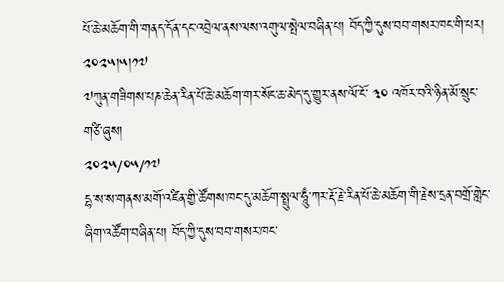པོ་ཆེ་མཆོག་གི་གནད་དོན་དང་འབྲེལ་ནས་ལས་འགུལ་སྤེལ་བཞིན་པ། བོད་ཀྱི་དུས་བབ་གསར་ཁང་གི་པར། ༢༠༢༥།༥།༡༧
༧ཀུན་གཟིགས་པཎ་ཆེན་རིན་པོ་ཆེ་མཆོག་གར་སོང་ཆ་མེད་དུ་གྱུར་ནས་ལོ་ངོ་ ༣༠ འཁོར་བའི་ཉིན་མོ་སྲུང་གཙི་ཞུས།
༢༠༢༥/༠༥/༡༧
དྷ་ས་ས་གནས་མགོ་འཛིན་གྱི་ཚོགས་ཁང་དུ་མཆོག་སྤྲུལ་ཧཱུྃ་ཀར་རྡོ་རྗེ་རིན་པོ་ཆེ་མཆོག་གི་རྗེས་དྲན་བགྲོ་གླེང་ཞིག་འཚོག་བཞིན་པ། བོད་ཀྱི་དུས་བབ་གསར་ཁང་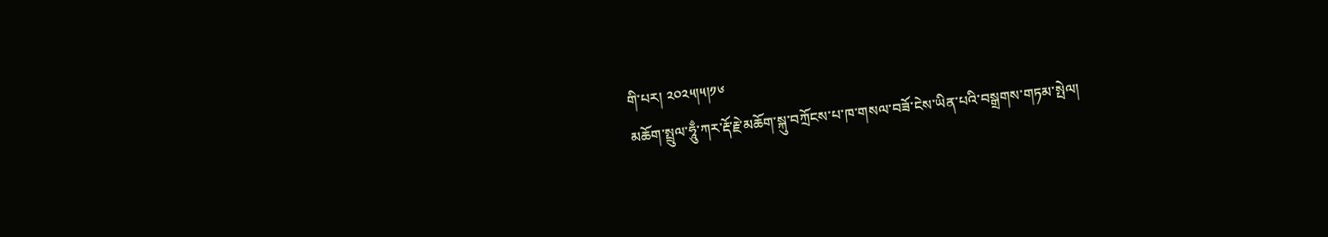གི་པར། ༢༠༢༥།༥།༡༦
མཆོག་སྤྲུལ་ཧཱུྃ་ཀར་རྡོ་རྗེ་མཆོག་སྐུ་བཀྲོངས་པ་ཁ་གསལ་བཟོ་ངེས་ཡིན་པའི་བསྒྲགས་གཏམ་སྤེལ།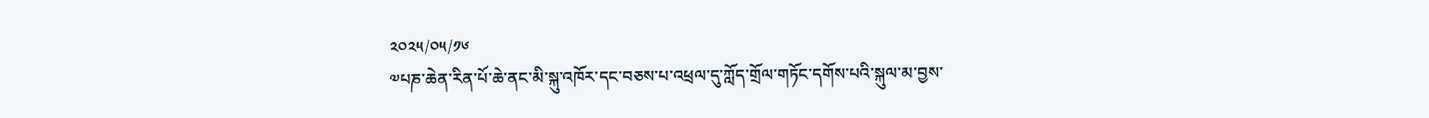༢༠༢༥/༠༥/༡༦
༧པཎ་ཆེན་རིན་པོ་ཆེ་ནང་མི་སྐུ་འཁོར་དང་བཅས་པ་འཕྲལ་དུ་ཀློད་གྲོལ་གཏོང་དགོས་པའི་སྐུལ་མ་བྱས་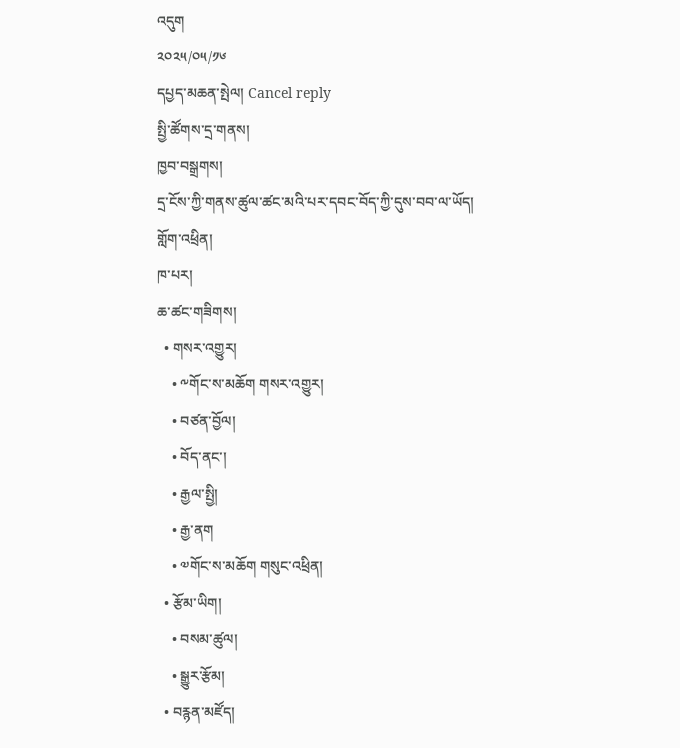འདུག
༢༠༢༥/༠༥/༡༦
དཔྱད་མཆན་སྤེལ། Cancel reply
སྤྱི་ཚོགས་དྲ་གནས།
ཁྱབ་བསྒྲགས།
དྲ་ངོས་ཀྱི་གནས་ཚུལ་ཚང་མའི་པར་དབང་བོད་ཀྱི་དུས་བབ་ལ་ཡོད།
གློག་འཕྲིན།
ཁ་པར།
ཆ་ཚང་གཟིགས།
  • གསར་འགྱུར།
    • ༸གོང་ས་མཆོག གསར་འགྱུར།
    • བཙན་བྱོལ།
    • བོད་ནང་།
    • རྒྱལ་སྤྱི།
    • རྒྱ་ནག
    • ༧གོང་ས་མཆོག གསུང་འཕྲིན།
  • རྩོམ་ཡིག།
    • བསམ་ཚུལ།
    • སྒྱུར་རྩོམ།
  • བརྙན་མཛོད།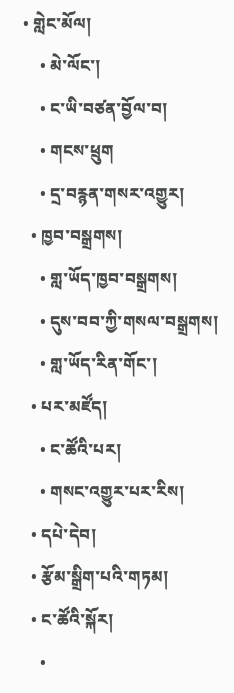• གླེང་མོལ།
    • མེ་ལོང་།
    • ང་ཡི་བཙན་བྱོལ་བ།
    • གངས་ཕྲུག
    • དྲ་བརྙན་གསར་འགྱུར།
  • ཁྱབ་བསྒྲགས།
    • གླ་ཡོད་ཁྱབ་བསྒྲགས།
    • དུས་བབ་ཀྱི་གསལ་བསྒྲགས།
    • གླ་ཡོད་རིན་གོང་།
  • པར་མཛོད།
    • ང་ཚོའི་པར།
    • གསང་འགྱུར་པར་རིས།
  • དཔེ་དེབ།
  • རྩོམ་སྒྲིག་པའི་གཏམ།
  • ང་ཚོའི་སྐོར།
    •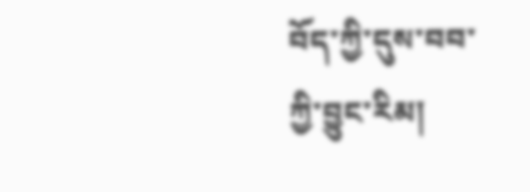བོད་ཀྱི་དུས་བབ་ཀྱི་བྱུང་རིམ།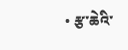• རྩ་ཆེའི་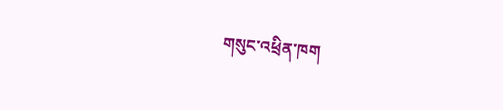གསུང་འཕྲིན་ཁག